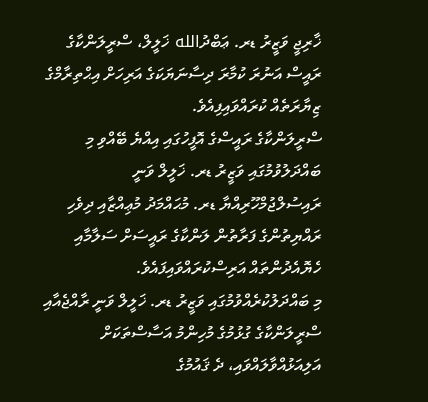ޚާރިޖީ ވަޒީރު ޑރ. ޢަބްދުالله ޚަލީލް، ސްރީލަންކާގެ ރައީސް އަނުރަ ކުމާރަ ދިސާނަޔަކަގެ އަރިހަށް އިޙްތިރާމްގެ ޒިޔާރަތެއް ކުރައްވައިފިއެވެ.
ސްރީލަންކާގެ ރައީސްގެ އޮފީހުގައި އިއްޔެ ބޭއްވި މި ބައްދަލުވުމުގައި ވަޒީރު ޑރ. ޚަލީލް ވަނީ ރައިސުލްޖުމްހޫރިއްޔާ ޑރ. މުޙައްމަދު މުޢިއްޒާއި ދިވެހި ރައްޔިތުންގެ ފަރާތުން ލަންކާގެ ރައީސަށް ސަލާމާއި ހެޔޮއެދުންތައް އަރިސްކުރައްވައިފައެވެ.
މި ބައްދަލުކުރެއްވުމުގައި ވަޒީރު ޑރ. ޚަލީލް ވަނީ ރާއްޖެއާއި ސްރީލަންކާގެ ގުޅުމުގެ މުހިންމު އަސާސްތަކަށް އަލިއަޅުއްވާލައްވައި، ދެ ޤައުމުގެ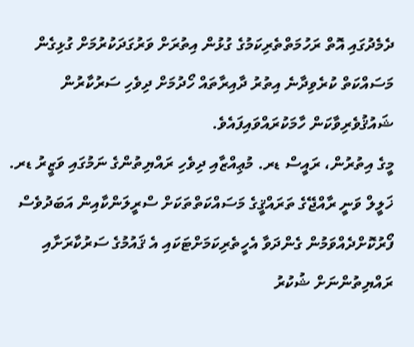ދެމެދުގައި އޮތް ރަހުމަތްތެރިކަމުގެ ގުޅުން އިތުރަށް ވަރުގަދަކުރުމަށް ގުޅިގެން މަސައްކަތް ކުރެވިދާނެ އިތުރު ދާއިރާތައް ހޯދުމަށް ދިވެހި ސަރުކާރުން ޝައުޤުވެރިވާކަން ހާމަކުރައްވައިފައެވެ.
މީގެ އިތުރުން، ރައީސް ޑރ. މުޢިއްޒާއި ދިވެހި ރައްޔިތުންގެ ނަމުގައި ވަޒީރު ޑރ. ޚަލީލް ވަނީ ރާއްޖޭގެ ތަރައްޤީގެ މަސައްކަތްތަކަށް ސްރީލަންކާއިން އަބަދުވެސް ފޯރުކޮށްދެއްވަމުން ގެންދަވާ އެހީތެރިކަމަށްޓަކައި އެ ޤައުމުގެ ސަރުކާރަށާއި ރައްޔިތުންނަށް ޝުކުރު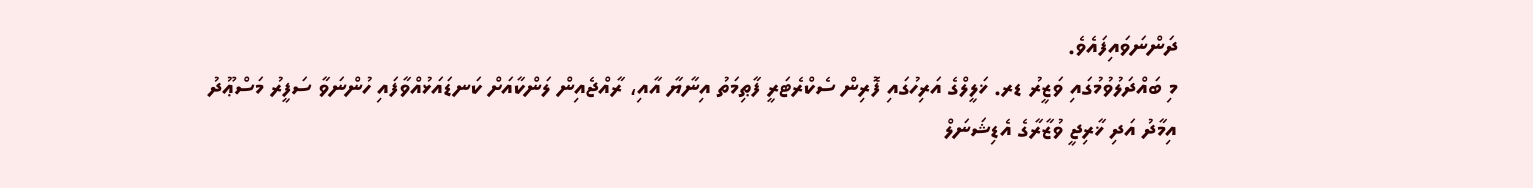ދަންނަވައިފައެވެ.
މި ބައްދަލުވުމުގައި ވަޒީރު ޑރ. ޚަލީލްގެ އަރިހުގައި ފޮރިން ސެކްރެޓަރީ ފާޠިމަތު އިނާޔާ އާއި، ރާއްޖެއިން ލަންކާއަށް ކަނޑައަޅުއްވާފައި ހުންނަވާ ސަފީރު މަސްޢޫދު އިމާދު އަދި ޚާރިޖީ ވުޒާރާގެ އެޑިޝަނަލް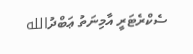ސެކްރެޓަރީ އާމިނަތު ޢަބްދުالله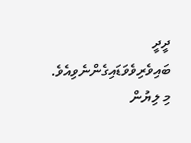ދީދީ ބައިވެރިވެވަޑައިގެންނެވިއެވެ.
މި ލިޔުން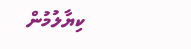ކިޔާލުމުން